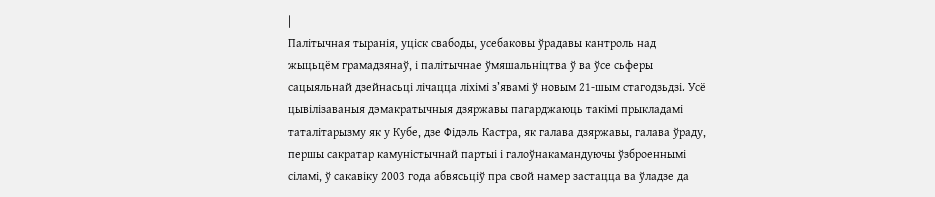|
Палітычная тыранія, уціск свабоды, усебаковы ўрадавы кантроль над жыцьцём грамадзянаў, і палітычнае ўмяшальніцтва ў ва ўсе сьферы сацыяльнай дзейнасьці лічацца ліхімі з’явамі ў новым 21-шым стагодзьдзі. Усё цывілізаваныя дэмакратычныя дзяржавы пагарджаюць такімі прыкладамі таталітарызму як у Кубе, дзе Фідэль Кастра, як галава дзяржавы, галава ўраду, першы сакратар камуністычнай партыі і галоўнакамандуючы ўзброеннымі сіламі, ў сакавіку 2003 года абвясьціў пра свой намер застацца ва ўладзе да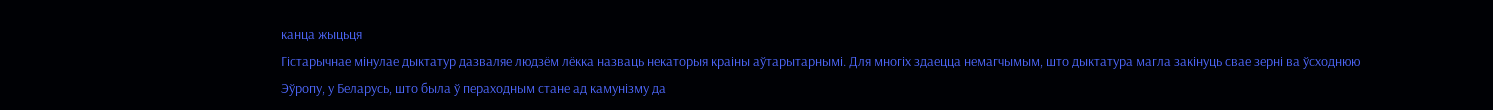канца жыцьця
Гістарычнае мінулае дыктатур дазваляе людзём лёкка назваць некаторыя краіны аўтарытарнымі. Для многіх здаецца немагчымым, што дыктатура магла закінуць свае зерні ва ўсходнюю Эўропу, у Беларусь, што была ў пераходным стане ад камунізму да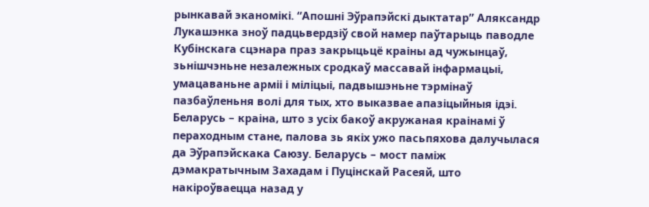рынкавай эканомікі. “Апошні Эўрапэйскі дыктатар” Аляксандр Лукашэнка зноў падцьвердзіў свой намер паўтарыць паводле Кубінскага сцэнара праз закрыцьцё краіны ад чужынцаў, зьнішчэньне незалежных сродкаў массавай інфармацыі, умацаваньне арміі і міліцыі, падвышэньне тэрмінаў пазбаўленьня волі для тых, хто выказвае апазіцыйныя ідэі.
Беларусь – краіна, што з усіх бакоў акружаная краінамі ў пераходным стане, палова зь якіх ужо пасьпяхова далучылася да Эўрапэйскака Саюзу. Беларусь – мост паміж дэмакратычным Захадам і Пуцінскай Расеяй, што накіроўваецца назад у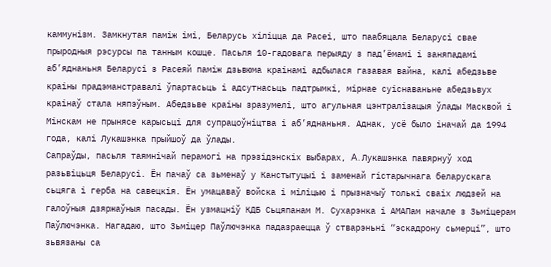каммунізм. Замкнутая паміж імі, Беларусь хіліцца да Расеі, што паабяцала Беларусі свае прыродныя рэсурсы па танным кошце. Пасьля 10-гадовага перыяду з пад’ёмамі і заняпадамі аб’яднаньня Беларусі з Расеяй паміж дзьвюма краінамі адбылася газавая вайна, калі абедзьве краіны прадэманстравалі ўпартасьць і адсутнасьць падтрымкі, мірнае суіснаваньне абедзьвух краінаў стала няпэўным. Абедзьве краіны зразумелі, што агульная цэнтралізацыя ўлады Масквой і Мінскам не прынясе карысьці для супрацоўніцтва і аб’яднаньня. Аднак, усё было іначай да 1994 года, калі Лукашэнка прыйшоў да ўлады.
Сапраўды, пасьля таямнічай перамогі на прэзідэнскіх выбарах, A. Лукашэнка павярнуў ход разьвіцьця Беларусі. Ён пачаў са зьменаў у Канстытуцыі і заменай гістарычнага беларускага сьцяга і герба на савецкія. Ён умацаваў войска і міліцыю і прызначыў толькі сваіх людзей на галоўныя дзяржаўныя пасады. Ён узмацніў КДБ Сьцяпанам М. Сухарэнка і АМАПам начале з Зьміцерам Паўлючэнка. Нагадаю, што Зьміцер Паўлючэнка падазраецца ў стварэньні “эскадрону сьмерці”, што зьвязаны са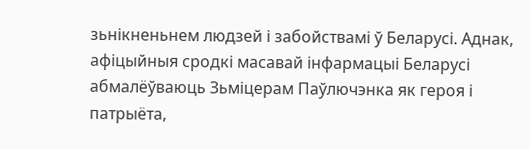зьнікненьнем людзей і забойствамі ў Беларусі. Аднак, афіцыйныя сродкі масавай інфармацыі Беларусі абмалёўваюць Зьміцерам Паўлючэнка як героя і патрыёта,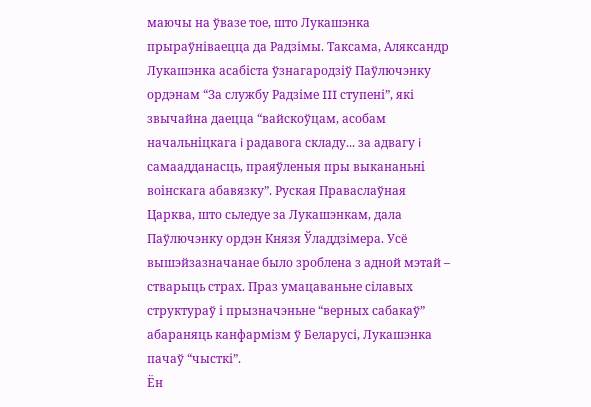маючы на ўвазе тое, што Лукашэнка прыраўніваецца да Радзімы. Таксама, Аляксандр Лукашэнка асабіста ўзнагародзіў Паўлючэнку ордэнам “За службу Радзіме III ступені”, які звычайна даецца “вайскоўцам, асобам начальнiцкага i радавога складу... за адвагу i самаадданасць, праяўленыя пры выкананьнi воiнскага абавязку”. Руская Праваслаўная Царква, што сьледуе за Лукашэнкам, дала Паўлючэнку ордэн Князя Ўладдзімера. Усё вышэйзазначанае было зроблена з адной мэтай – стварыць страх. Праз умацаваньне сілавых структураў і прызначэньне “верных сабакаў” абараняць канфармізм ў Беларусі, Лукашэнка пачаў “чысткі”.
Ён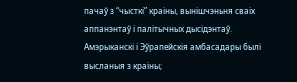пачаў з “чысткі” краіны, вынішчэньня сваіх аппанэнтаў і палітычных дысідэнтаў. Амэрыканскі і Эўрапейскія амбасадары былі высланыя з краіны;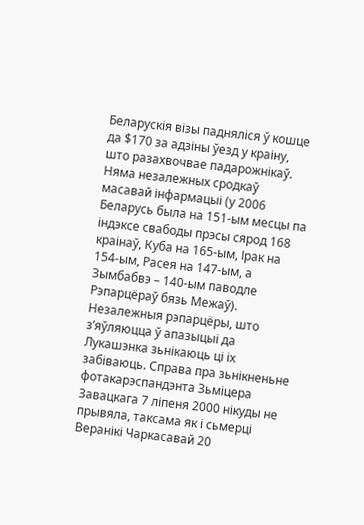Беларускія візы падняліся ў кошце да $170 за адзіны ўезд у краіну, што разахвочвае падарожнікаў. Няма незалежных сродкаў масавай інфармацыі (у 2006 Беларусь была на 151-ым месцы па індэксе свабоды прэсы сярод 168 краінаў, Куба на 165-ым, Ірак на 154-ым, Расея на 147-ым, а Зымбабвэ – 140-ым паводле Рэпарцёраў бязь Межаў). Незалежныя рэпарцёры, што з’яўляюцца ў апазыцыі да Лукашэнка зьнікаюць ці іх забіваюць. Справа пра зьнікненьне фотакарэспандэнта Зьміцера Завацкага 7 ліпеня 2000 нікуды не прывяла, таксама як і сьмерці Веранікі Чаркасавай 20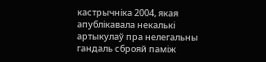кастрычніка 2004, якая апублікавала некалькі артыкулаў пра нелегальны гандаль сброяй паміж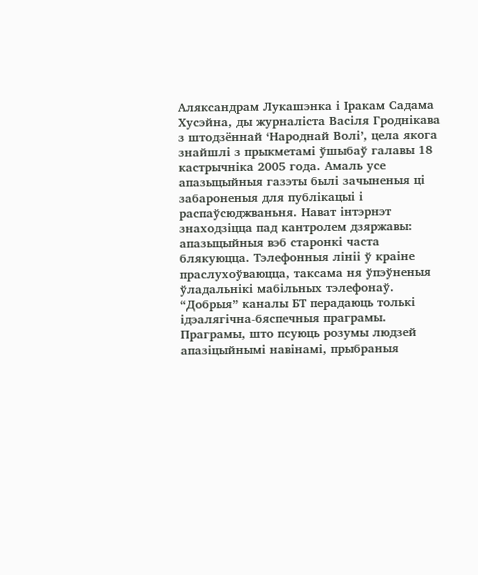Аляксандрам Лукашэнка і Іракам Садама Хусэйна, ды журналіста Васіля Гроднікава з штодзённай ‘Народнай Волі’, цела якога знайшлі з прыкметамі ўшыбаў галавы 18 кастрычніка 2005 года. Амаль усе апазыцыйныя газэты былі зачыненыя ці забароненыя для публікацыі і распаўсюджваньня. Нават інтэрнэт знаходзіцца пад кантролем дзяржавы: апазыцыйныя вэб старонкі часта блякуюцца. Тэлефонныя лініі ў краіне праслухоўваюцца, таксама ня ўпэўненыя ўладальнікі мабільных тэлефонаў. “Добрыя” каналы БТ перадаюць толькі ідэалягічна-бяспечныя праграмы. Праграмы, што псуюць розумы людзей апазіцыйнымі навінамі, прыбраныя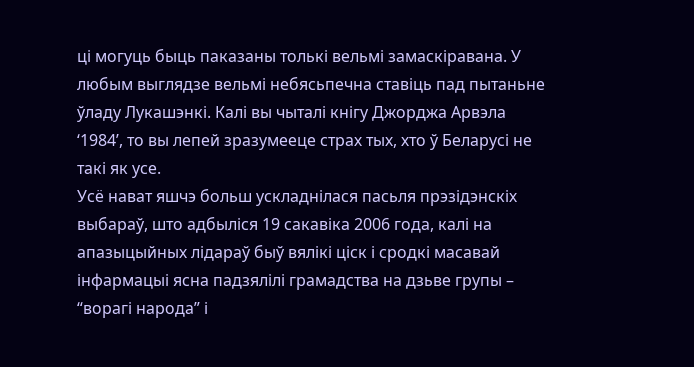ці могуць быць паказаны толькі вельмі замаскіравана. У любым выглядзе вельмі небясьпечна ставіць пад пытаньне ўладу Лукашэнкі. Калі вы чыталі кнігу Джорджа Арвэла ‘1984’, то вы лепей зразумееце страх тых, хто ў Беларусі не такі як усе.
Усё нават яшчэ больш ускладнілася пасьля прэзідэнскіх выбараў, што адбыліся 19 сакавіка 2006 года, калі на апазыцыйных лідараў быў вялікі ціск і сродкі масавай інфармацыі ясна падзялілі грамадства на дзьве групы – “ворагі народа” і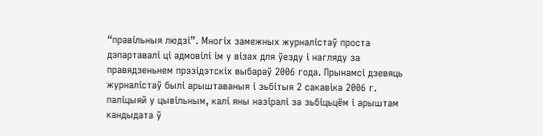“правільныя людзі”. Многіх замежных журналістаў проста дэпартавалі ці адмовілі ім у візах для ўезду і нагляду за правядзеньнем прэзідэтскіх выбараў 2006 года. Прынамсі дзевяць журналістаў былі арыштаваныя і зьбітыя 2 сакавіка 2006 г. паліцыяй у цывільным, калі яны назіралі за зьбіцьцём і арыштам кандыдата ў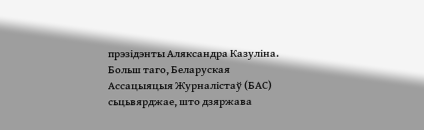прэзідэнты Аляксандра Казуліна. Больш таго, Беларуская Ассацыяцыя Журналістаў (БАС) сьцьвярджае, што дзяржава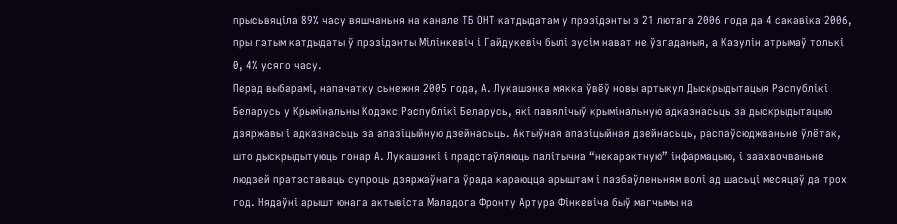прысьвяціла 89% часу вяшчаньня на канале ТБ ОНТ катдыдатам у прэзідэнты з 21 лютага 2006 года да 4 сакавіка 2006, пры гэтым катдыдаты ў прэзідэнты Мілінкевіч і Гайдукевіч былі зусім нават не ўзгаданыя, а Казулін атрымаў толькі 0, 4% усяго часу.
Перад выбарамі, напачатку сьнежня 2005 года, А. Лукашэнка мякка ўвёў новы артыкул Дыскрыдытацыя Рэспублікі Беларусь у Крымінальны Кодэкс Рэспублікі Беларусь, які павялічыў крымінальную адказнасьць за дыскрыдытацыю дзяржавы і адказнасьць за апазіцыйную дзейнасьць. Актыўная апазіцыйная дзейнасьць, распаўсюджваньне ўлётак, што дыскрыдытуюць гонар А. Лукашэнкі і прадстаўляюць палітычна “некарэктную” інфармацыю, і заахвочваньне людзей пратэставаць супроць дзяржаўнага ўрада караюцца арыштам і пазбаўленьням волі ад шасьці месяцаў да трох год. Нядаўні арышт юнага актывіста Маладога Фронту Артура Фінкевіча быў магчымы на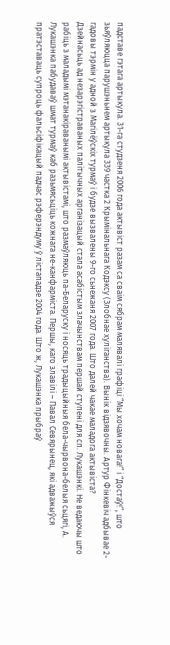падставе гэтага артыкула. 31-га студзеня 2006 года актывіст разам са сваім сябрам малявалі графіці “Мы хочам новага!” і “Достаў!”, што зьяўляюцца парушэньнем артыкула 339 частка 2 Крымінальнага Кодэксу (Злобнае хуліганства). Вынік відзявочны. Артур Фінкевіч адбывае 2-гадовы тэрмін у адной з Магілёўскіх турмаў і будзе вызвалены 9-го сьнежаня 2007 года. Што далей чакае маладога актывіста?
Дзейнасьць ад незарэгістраваных палітычных арганізацый стала асабістым злачынствам першай ступені для сп. Лукашэнкі. Не ведаючы што рабіць з маладымі мэтанакіраванымі актывістамі, што размаўляюць па-Беларуску і носяць традыцыйныя бела-чырвона-белыя сьцягі, А. Лукашэнка пабудаваў шмат турмаў каб разьмясьціць кожнага не-канфарміста. Першы, каго злавілі – Павал Севярынец, які адважыўся пратэставаць супроць фальсіфікацый падчас рэферэндуму ў лістападзе 2004 года. Што ж, Лукашэнка прыбраў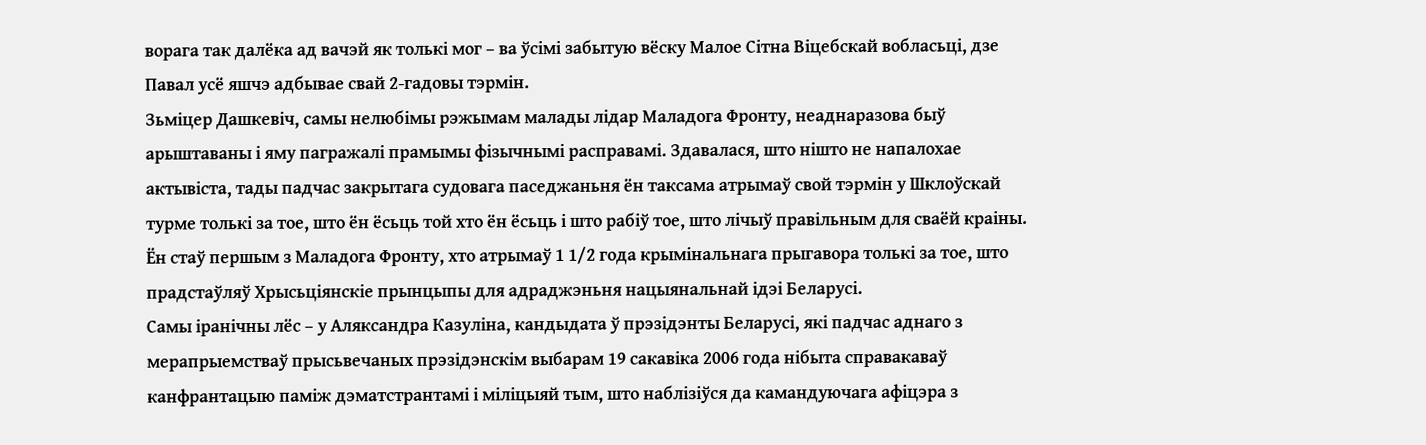ворага так далёка ад вачэй як толькі мог – ва ўсімі забытую вёску Малое Сітна Віцебскай вобласьці, дзе Павал усё яшчэ адбывае свай 2-гадовы тэрмін.
Зьміцер Дашкевіч, самы нелюбімы рэжымам малады лідар Маладога Фронту, неаднаразова быў арыштаваны і яму пагражалі прамымы фізычнымі расправамі. Здавалася, што нішто не напалохае актывіста, тады падчас закрытага судовага паседжаньня ён таксама атрымаў свой тэрмін у Шклоўскай турме толькі за тое, што ён ёсьць той хто ён ёсьць і што рабіў тое, што лічыў правільным для сваёй краіны. Ён стаў першым з Маладога Фронту, хто атрымаў 1 1/2 года крымінальнага прыгавора толькі за тое, што прадстаўляў Хрысьціянскіе прынцыпы для адраджэньня нацыянальнай ідэі Беларусі.
Самы іранічны лёс – у Аляксандра Казуліна, кандыдата ў прэзідэнты Беларусі, які падчас аднаго з мерапрыемстваў прысьвечаных прэзідэнскім выбарам 19 сакавіка 2006 года нібыта справакаваў канфрантацыю паміж дэматстрантамі і міліцыяй тым, што наблізіўся да камандуючага афіцэра з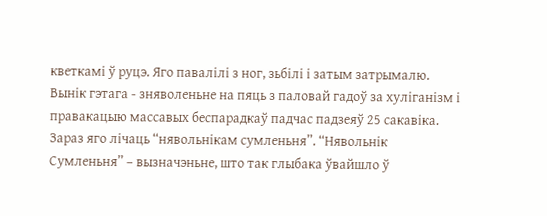кветкамі ў руцэ. Яго павалілі з ног, зьбілі і затым затрымалю. Вынік гэтага - зняволеньне на пяць з паловай гадоў за хуліганізм і правакацыю массавых беспарадкаў падчас падзеяў 25 сакавіка. Зараз яго лічаць “нявольнікам сумленьня”. “Нявольнік Сумленьня” – вызначэньне, што так глыбака ўвайшло ў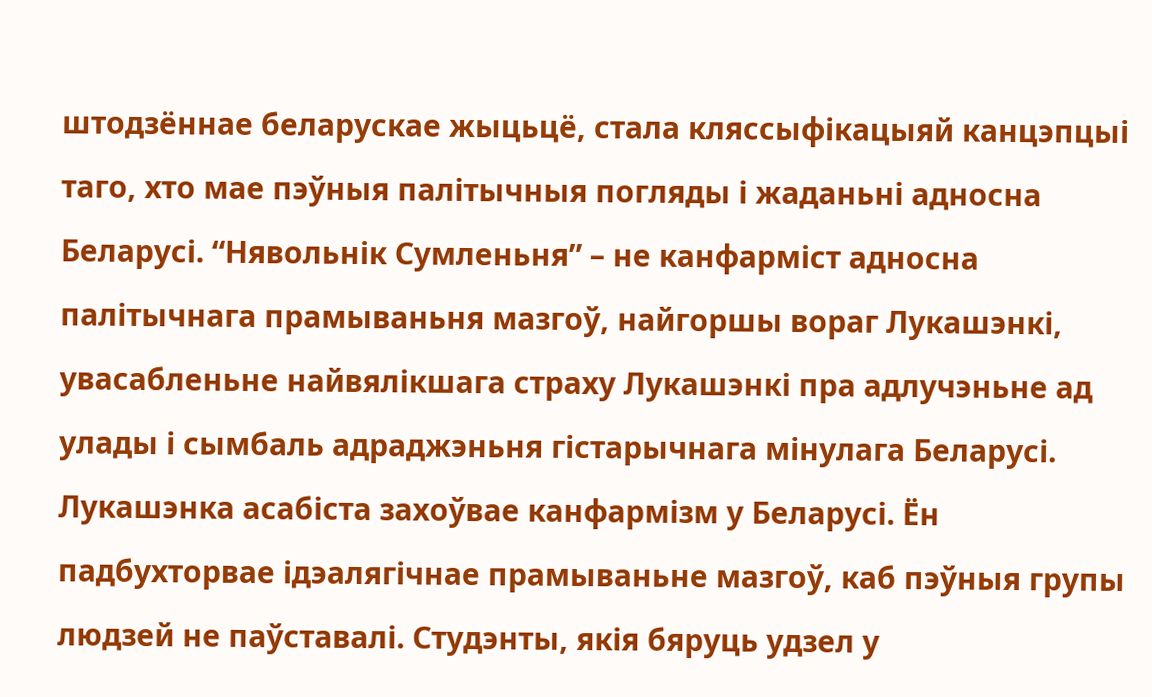штодзённае беларускае жыцьцё, стала кляссыфікацыяй канцэпцыі таго, хто мае пэўныя палітычныя погляды і жаданьні адносна Беларусі. “Нявольнік Сумленьня” – не канфарміст адносна палітычнага прамываньня мазгоў, найгоршы вораг Лукашэнкі, увасабленьне найвялікшага страху Лукашэнкі пра адлучэньне ад улады і сымбаль адраджэньня гістарычнага мінулага Беларусі.
Лукашэнка асабіста захоўвае канфармізм у Беларусі. Ён падбухторвае ідэалягічнае прамываньне мазгоў, каб пэўныя групы людзей не паўставалі. Студэнты, якія бяруць удзел у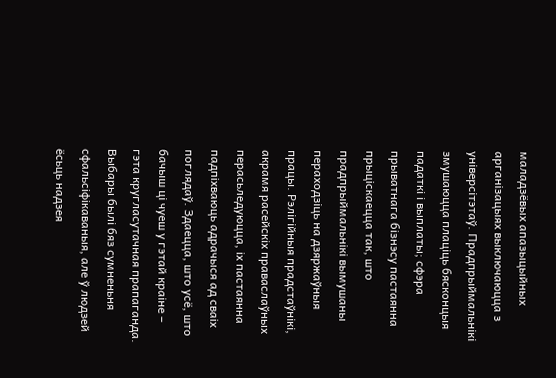маладзёвых апазыцыйных арганізацыях выключаюцца з універсітэтаў. Прадпрыймальнікі змушаюцца плаціць бясконцыя падаткі і выплаты; сфэра прыватнага бізнэсу пастаянна прыціскаецца так, што прадпрыймальнікі вымушаны пераходзіць на дзяржаўныя працы. Рэлігійныя прадстаўнікі, акрамя расейскіх праваслаўных перасьледуюцца, іх пастаянна падпіхваюць адрачыся ад сваіх поглядаў. Здаецца, што усё, што бачыш ці чуеш у гэтай краіне – гэта кругласутачная прапаганда. Выбары былі бяз сумненьня сфальсіфікаваныя, але ў людзей ёсьць надзея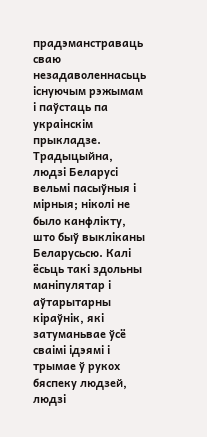прадэманстраваць сваю незадаволеннасьць існуючым рэжымам і паўстаць па украінскім прыкладзе.
Традыцыйна, людзі Беларусі вельмі пасыўныя і мірныя; ніколі не было канфлікту, што быў выкліканы Беларусьсю. Калі ёсьць такі здольны маніпулятар і аўтарытарны кіраўнік, які затуманьвае ўсё сваімі ідэямі і трымае ў рукох бяспеку людзей, людзі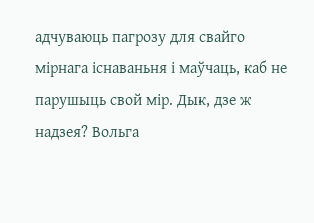адчуваюць пагрозу для свайго мірнага існаваньня і маўчаць, каб не парушыць свой мір. Дык, дзе ж надзея? Вольга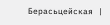Берасьцейская |